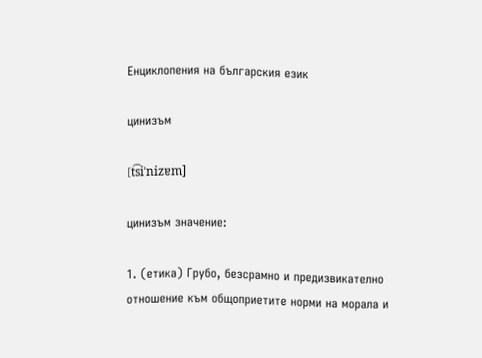Енциклопения на българския език

цинизъм

[t͡siˈnizɐm]

цинизъм значение:

1. (етика) Грубо, безсрамно и предизвикателно отношение към общоприетите норми на морала и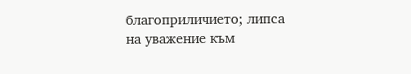благоприличието; липса на уважение към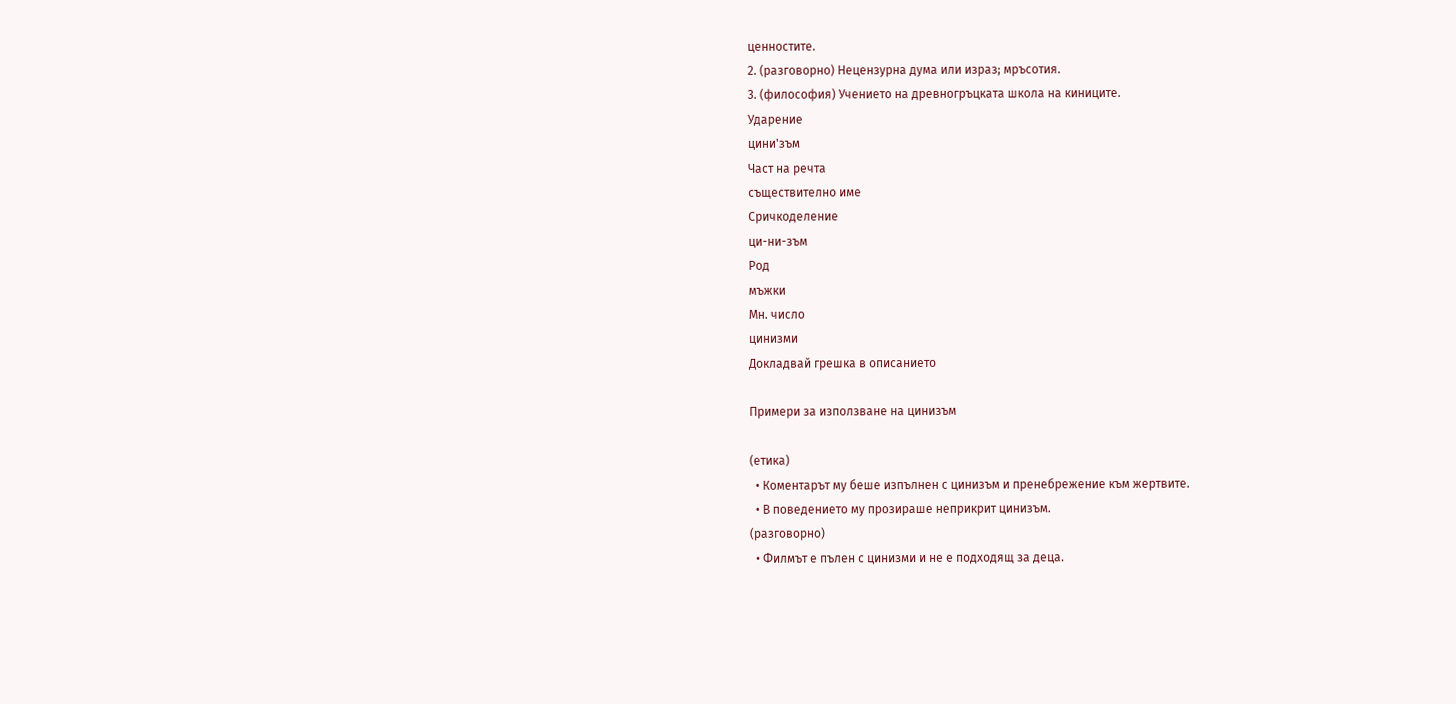ценностите.
2. (разговорно) Нецензурна дума или израз; мръсотия.
3. (философия) Учението на древногръцката школа на киниците.
Ударение
цини'зъм
Част на речта
съществително име
Сричкоделение
ци-ни-зъм
Род
мъжки
Мн. число
цинизми
Докладвай грешка в описанието

Примери за използване на цинизъм

(етика)
  • Коментарът му беше изпълнен с цинизъм и пренебрежение към жертвите.
  • В поведението му прозираше неприкрит цинизъм.
(разговорно)
  • Филмът е пълен с цинизми и не е подходящ за деца.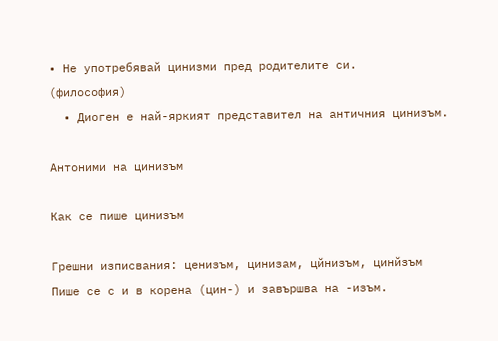• Не употребявай цинизми пред родителите си.
(философия)
  • Диоген е най-яркият представител на античния цинизъм.

Антоними на цинизъм

Как се пише цинизъм

Грешни изписвания: ценизъм, цинизам, цйнизъм, цинйзъм
Пише се с и в корена (цин-) и завършва на -изъм.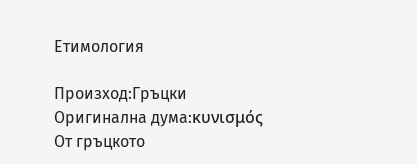Етимология

Произход:Гръцки
Оригинална дума:κυνισμός
От гръцкото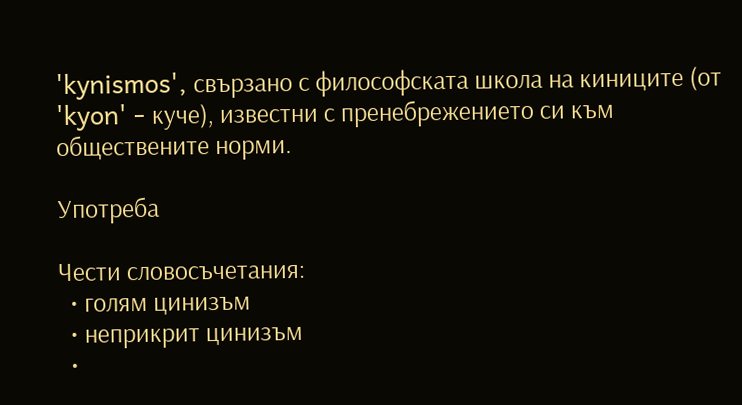'kynismos', свързано с философската школа на киниците (от 'kyon' - куче), известни с пренебрежението си към обществените норми.

Употреба

Чести словосъчетания:
  • голям цинизъм
  • неприкрит цинизъм
  •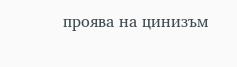проява на цинизъм